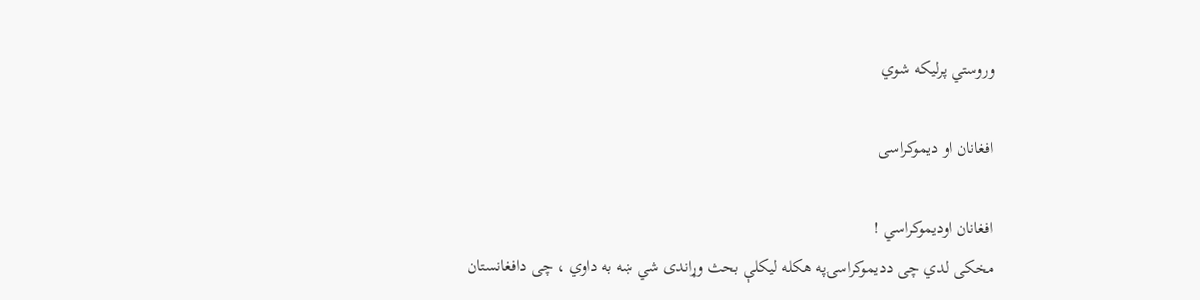وروستي پرلیکه شوي

افغانان او دیموکراسی

افغانان اوديموکراسي !
مخکی لدي چی دديموکراسۍپه هکله ليکلې بحث وړاندی شي ښه به داوي ، چی دافغانستان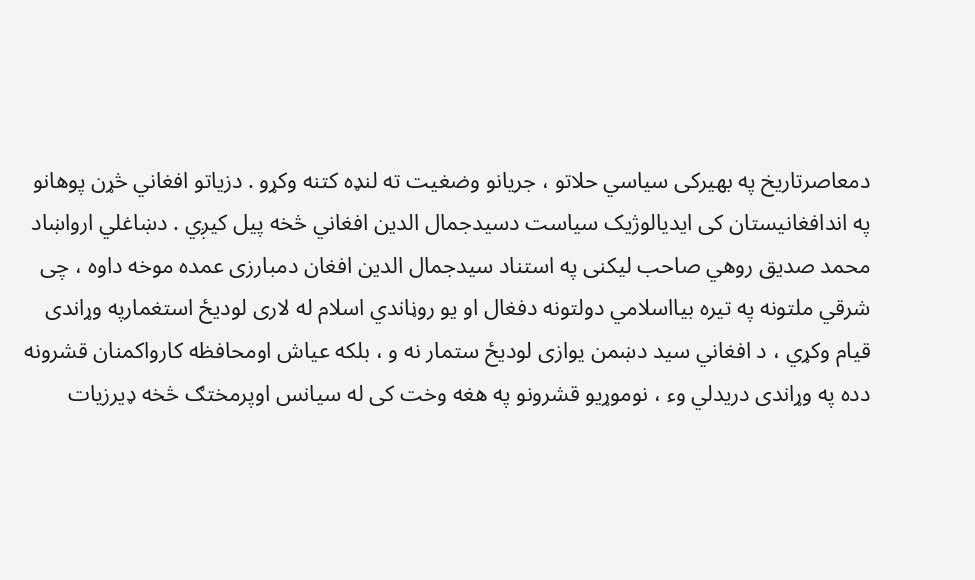دمعاصرتاريخ په بهيرکی سياسي حلاتو ، جريانو وضغيت ته لنډه کتنه وکړو . دزياتو افغاني څړن پوهانو په اندافغانيستان کی ايديالوژيک سياست دسيدجمال الدين افغاني څخه پيل کيږي . دښاغلي ارواښاد محمد صديق روهي صاحب ليکنی په استناد سيدجمال الدين افغان دمبارزی عمده موخه داوه ، چی شرقي ملتونه په تيره بيااسلامي دولتونه دفغال او يو روڼاندي اسلام له لاری لوديځ استغمارپه وړاندی قيام وکړي ، د افغاني سيد دښمن يوازی لوديځ ستمار نه و ، بلکه عياش اومحافظه کارواکمنان قشرونه دده په وړاندی دريدلي وء ، نوموړيو قشرونو په هغه وخت کی له سيانس اوپرمختګ څخه ډيرزيات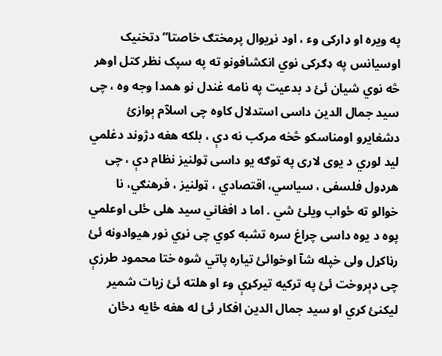په ويره او ډارکی وء ، اود نړيوال پرمختګ خاصتا” دتخنيک اوسيانس په ډګرکی نوي انکشافونو ته په سپک نظر کتل اوهر څه نوي شيان ئئ د بدعيت په نامه غندل نو همدا وجه وه ، چی سيد جمال الدين داسی استدلال کاوه چی اسلآم ېوازئ دشغايرو اومناسکو څخه مرکب نه دې ، بلکه هغه دژوند دغلمي ليد لوري د يوی لاری په توګه يو داسی ټولنيز نظام دې ، چی هرډول فلسفی ، سياسي، اقتصادي ، ټولنيز ، فرهنګي، نا خوالو ته ځواب ويلئ شي . اما د افغاني سيد هلی ځلی اوعلمي پوه د يوه داسی چراغ سره تشبه کوي چی نړي نور هيوادونه ئئ رڼاکړل ولی خپله شآ اوخوائئ تياره پاتي شوه ختا محمود طرزې چی ډېروخت ئئ په ترکيه تيرکړې وء او هلته ئئ زيات شمير ليکنئ کړي او سيد جمال الدين افکار ئئ له هغه ځايه دځان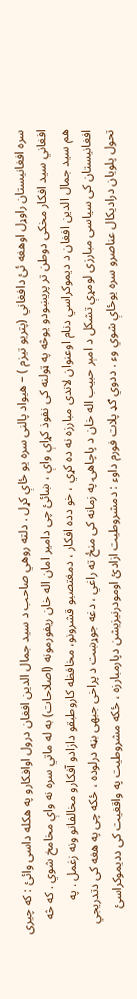سره افغانيستان راوړل اوهغه ئئ دافغاني (پتريو تيزم ) – هيواد پالنی سره يو ځاې کړل . دلته روهي صاحب د سيد جمال الدين افغان درول اوافکارو په هکله داسی وائئ : که چيری افغاني سيد افکار مخکی دوطن تر پريښودو يوڅه په ټولنه کی نفوذ کړاې واې ، ښائئ چی دامير امان اله خان ريفورمونه (اصلاحات) به له ماتي سره نه واې مخامخ شوي . که څه هم سيد جمال الدين افغان د ديموکراسي دنام اوعنوان لاندی مبارزه نه ده کړي ، خو دده افکار ، دمغتصبو قشرونو، مخافظه کاروطبقو دازادو آفکارو مخالفانو ونه زغمل . په افغانيستان کی سياسی مبارزی لومړې تشکل د امېر حبیب اله خان د پاچاهۍ په زمانه کی منځ ته راغي ، دغه جوړښت د پراخی جبهی بڼه درلوده ، ځکه چی په هغه کی دتدريجي تحول پلويان دراديکال عناصرو سره يوځاې شوي وء . ددوي ګډ پلات فورم داوء : دمشروطيت ازادئ اومودرنيزيشن دپارمبارزه ، ځکه مشروطيت په واقغيت کی دديموکراسئ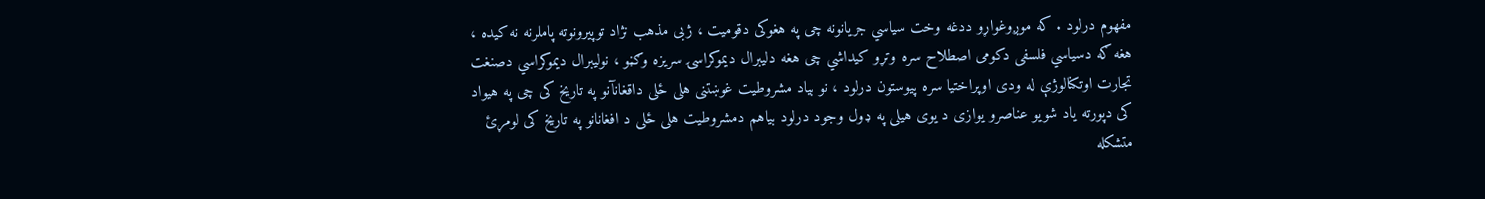مفهوم درلود . که موږوغواړو ددغه وخت سياسي جريانونه چی په هغوکی دقوميت ، ژبی مذهب نژاد توپيرونوته پاملرنه نه کيده ، هغه ګه دسياسي فلسفی دکومی اصطلاح سره وتړو کيداشي چی هغه دليبرال ديموکراسۍ سريزه وګڼو ، نوليبرال ديموکراسي دصنغت تجارت اوتکنالوژې له ودی اوپراختيا سره پيوستون درلود ، نو بياد مشروطيت غوښتنی هلی ځلی داقغانآنو په تاريخ کی چی په هيواد کی دپورته ياد شويو عناصرو يوازی د يوی هيلی په ډول وجود درلود بياهم دمشروطيت هلی ځلی د افغانانو په تاريخ کی لومړئ متشکله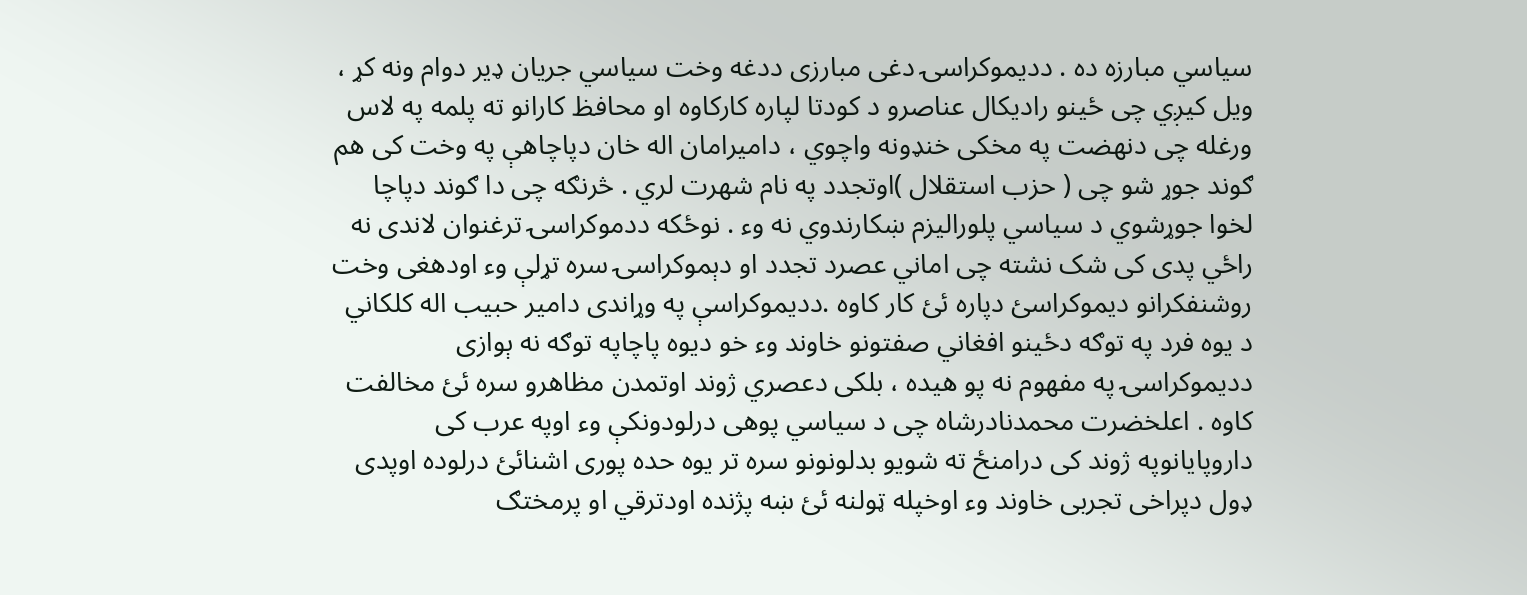سياسي مبارزه ده . دديموکراسۍ دغی مبارزی ددغه وخت سياسي جريان ډير دوام ونه کړ ، ويل کيږي چی ځينو راديکال عناصرو د کودتا لپاره کارکاوه او محافظ کارانو ته پلمه په لاس ورغله چی دنهضت په مخکی خنډونه واچوي ، داميرامان اله خان دپاچاهې په وخت کی هم ګوند جوړ شو چی ( حزب استقلال )اوتجدد په نام شهرت لري . څرنګه چی دا ګوند دپاچا لخوا جوړشوي د سياسي پلوراليزم ښکارندوي نه وء . نوځکه ددموکراسۍ ترغنوان لاندی نه راځي پدی کی شک نشته چی اماني عصرد تجدد او دېموکراسۍ سره تړلې وء اودهغی وخت روشنفکرانو ديموکراسئ دپاره ئئ کار کاوه .دديموکراسې په وړاندی دامير حبيب اله کلکاني د يوه فرد په توګه دځينو افغاني صفتونو خاوند وء خو ديوه پاچاپه توګه نه ېوازی دديموکراسۍ په مفهوم نه پو هيده ، بلکی دعصري ژوند اوتمدن مظاهرو سره ئئ مخالفت کاوه . اعلخضرت محمدنادرشاه چی د سياسي پوهی درلودونکې وء اوپه عرب کی داروپايانوپه ژوند کی درامنځ ته شويو بدلونونو سره تر يوه حده پوری اشنائئ درلوده اوپدی ډول دپراخی تجربی خاوند وء اوخپله ټولنه ئئ ښه پژنده اودترقي او پرمختګ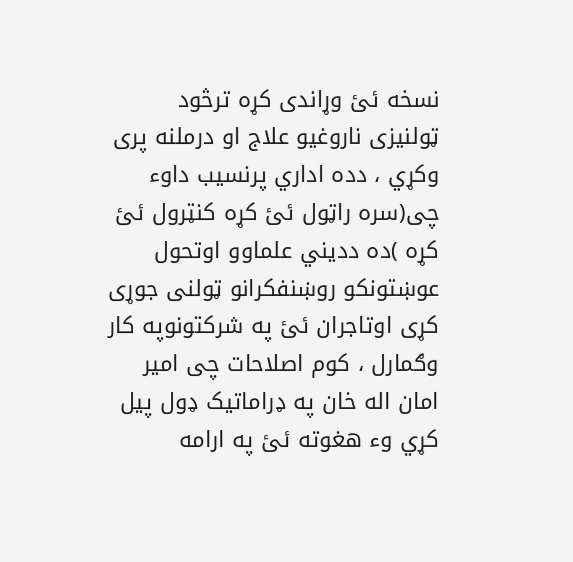نسخه ئئ وړاندی کړه ترڅود ټولنيزی ناروغيو علاج او درملنه پری وکړي ، دده اداري پرنسيب داوء چی(سره راټول ئئ کړه کنټرول ئئ کړه )ده دديني علماوو اوتحول عوښتونکو روښنفکرانو ټولنی جوړی کړی اوتاجران ئئ په شرکتونوپه کار وګمارل ، کوم اصلاحات چی امير امان اله خان په ډراماتيک ډول پيل کړي وء هغوته ئئ په ارامه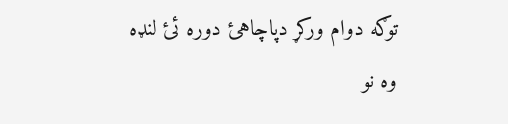توګه دوام ورکړ دپاچاهئ دوره ئئ لنډه وه نو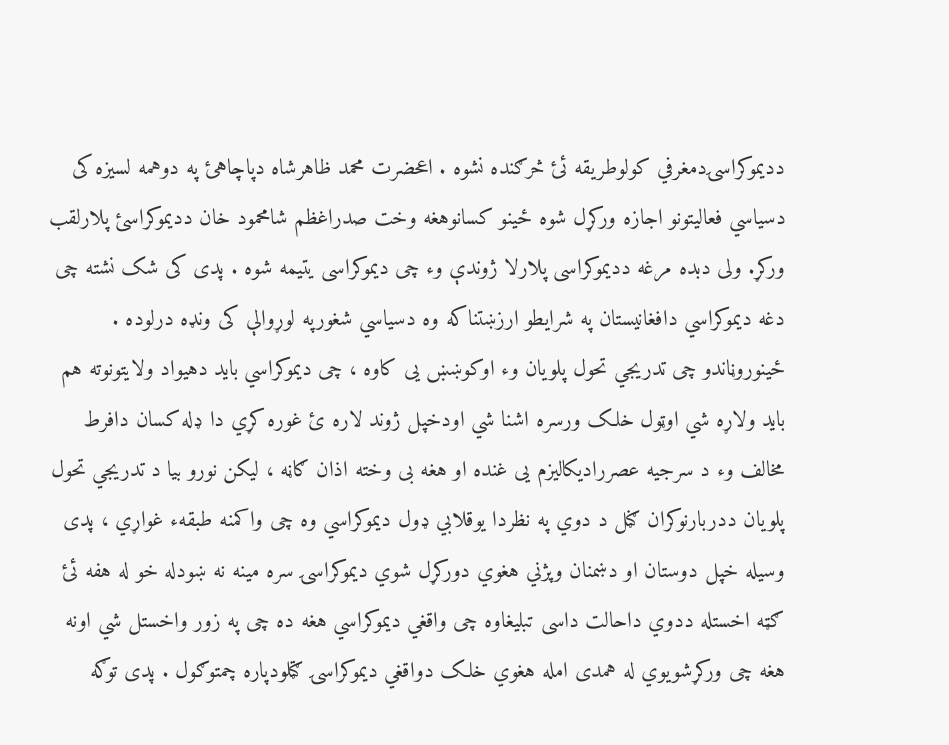دديموکراسۍدمغرفي کولوطريقه ئئ څرګنده نشوه . اعحضرت محمد ظاهرشاه دپاچاهئ په دوهمه لسيزه کی دسياسي فعاليتونو اجازه ورکړل شوه ځينو کسانوهغه وخت صدراغظم شامحمود خان دديموکراسئ پلارلقب ورکړ. ولی دبده مرغه دديموکراسی پلارلا ژوندې وء چی ديموکراسی يتيمه شوه . پدی کی شک نشته چی دغه ديموکراسي دافغانيستان په شرايطو ارزښتناکه وه دسياسي شغورپه لوړوالې کی ونډه درلوده . ځينوروڼاندو چی تدريجي تحول پلويان وء اوکوښښ یی کاوه ، چی ديموکراسي بايد دهيواد ولايتونوته هم بايد ولاړه شي اوټول خلک ورسره اشنا شي اودخپل ژوند لاره ئ غوره کړي دا ډله کسان دافرط مخالف وء د سرجيه عصرراديکاليزم یی غنده او هغه بی وخته اذان ګاڼه ، ليکن نورو بيا د تدريجي تحول پلويان ددربارنوکران ګڼل د دوي په نظردا يوقلابي ډول ديموکراسي وه چی واکمنه طبقهء غواړي ، پدی وسيله خپل دوستان او دښمنان وپژني هغوي دورکړل شوي ديموکراسۍ سره مينه نه ښودله خو له هفه ئئ ګټه اخستله ددوي داحالت داسی تبليغاوه چی واقغي ديموکراسي هغه ده چی په زور واخستل شي اونه هغه چی ورکړشويوي له همدی امله هغوي خلک دواقغي ديموکراسۍ ګټلودپاره چمتوګول . پدی توګه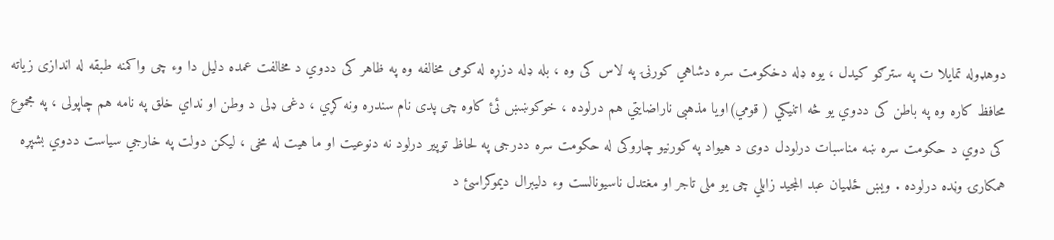دوهډوله تمايلا ت په سترګو کيدل ، يوه ډله دخکومت سره دشاهي کورنۍ په لاس کی وه ، بله ډله دزړه له کومی مخالفه وه په ظاهر کی ددوي د مخالفت عمده دليل دا وء چی واکمنه طبقه له اندازی زياته محافظ کاره وه په باطن کی ددوي يو څه اتنيکي ( قومي)اويا مذهبی ناراضايتي هم درلوده ، خوکوښښ ئئ کاوه چی پدی نام سندره ونه کړي ، دغی ډلی د وطن او نداي خلق په نامه هم چاپولی ، په مجموع کی دوي د حکومت سره ښه مناسبات درلودل دوی د هيواد په کورنيو چاروکی له حکومت سره ددرجی په لحاظ توپير درلود نه دنوعيت او ما هيت له مخی ، ليکن دولت په خارجي سياست ددوي بشپړه همکارۍ وڼده درلوده . ويښ ځلميان عبد المجيد زابلي چی يو ملی تاجر او مغتدل ناسيونالست وء دليبرال ديموکراسئ د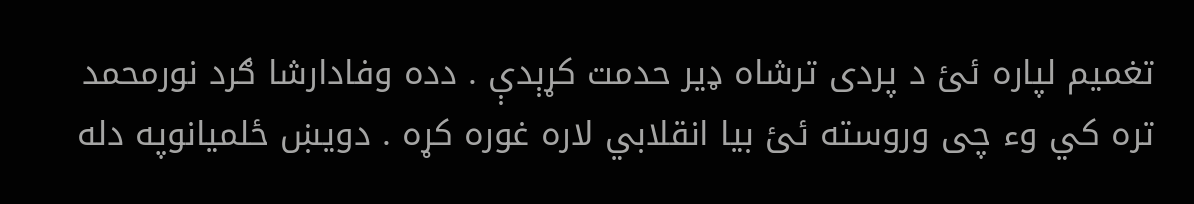تغميم لپاره ئئ د پردی ترشاه ډير حدمت کړېدې . دده وفادارشا ګرد نورمحمد تره کي وء چی وروسته ئئ بيا انقلابي لاره غوره کړه . دويښ ځلميانوپه دله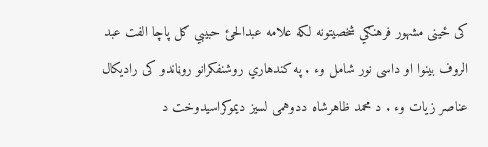کی ځينی مشهور فرهنګي شخصيتونه لکه علامه عبدالحئ حبيبي ګل پاچا الفت عبد الروف بينوا او داسی نور شامل وء . په کندهاري روشنفکرانو روڼاندو کی راديکال عناصر زيات وء . د محمد ظاهرشاه ددوهمی لسيز ديموکراسيدوخت د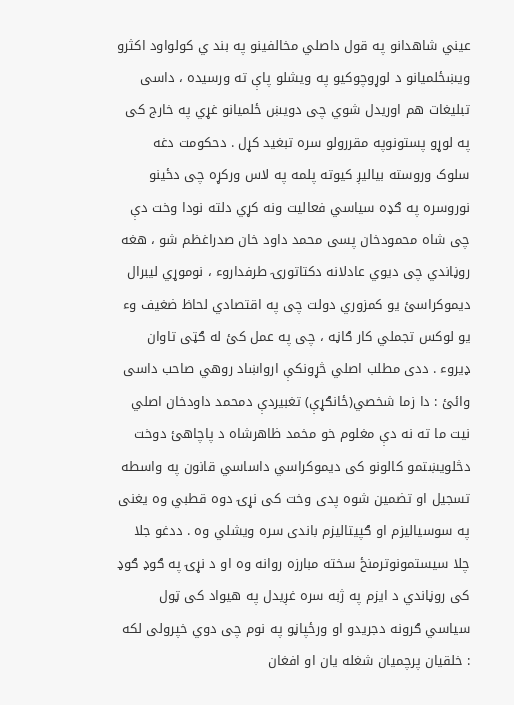عيني شاهدانو په قول داصلي مخالفينو په بند ي کولواود اکثرو ويښځلميانو د لوړوچوکيو په ويشلو پاې ته ورسيده ، داسی تبليغات هم اوريدل شوي چی دويښ ځلميانو غړي په خارج کی په لوړو پستونوپه مقررولو سره تبغيد کړل . دحکومت دغه سلوک وروسته بياليږ کيوته پلمه په لاس ورکړه چی دځينو نوروسره په ګډه سياسي فعاليت ونه کړي دلته نودا وخت دې چی شاه محمودخان پسی محمد داود خان صدراغظم شو ، هغه روڼاندي چی ديوي عادلانه دکتاتورۍ طرفداروء ، نوموړي ليبرال ديموکراسئ يو کمزوري دولت چی په اقتصادي لحاظ ضغيف وء يو لوکس تجملي کار ګاڼه ، چی په عمل کئ له ګټی تاوان ډيروء . ددی مطلب اصلي څړونکې ارواښاد روهي صاحب داسی وائئ : دا زما شخصي(ځانګړې) تغبيردې دمحمد داودخان اصلي نيت ما ته نه دې مغلوم خو مخمد ظاهرشاه د پاچاهئ دوخت دڅلويښتمو کالونو کی ديموکراسي داساسي قانون په واسطه تسجيل او تضمين شوه پدی وخت کی نړۍ دوه قطبي وه يغنی په سوسياليزم او ګپيتاليزم باندی سره ويشلي وه . ددغو جلا چلا سيستمونوترمنځ سخته مبارزه روانه وه او د نړۍ په ګوډ ګوډ کی روڼاندي د ايزم په ژبه سره غږيدل په هيواد کی ټول سياسي ګرونه دجريدو او ورځپاڼو په نوم چی دوي خپرولی لکه : خلقيان پرچميان شغله يان او افغان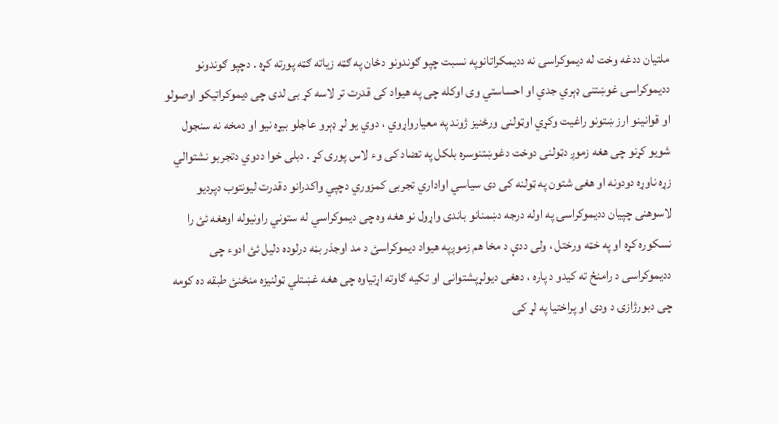ملتيان ددغه وخت له ديموکراسۍ نه دديمکراتانوپه نسبت چپو ګوندونو دځان په ګټه زياته ګټه پورته کړه . دچپو ګوندونو دديموکراسۍ غوښتنی ډېري جدي او احساستي وی اوکله چی په هيواد کی قدرت تر لاسه کړ بی لدی چی ديموکراتيکو اوصولو او قوانينو ارز ښتونو راغيت وکړي اوټولنی ورځنيز ژوند په معيارواړوي ، دوي يو لړ ډېرو عاجلو بيړه نيو او دمخه نه سنجول شويو کړنو چی هغه زموږ دټولنی دوخت دغوښتنوسره بلکل په تضاد کی وء لاس پوری کړ . دبلی خوا ددوي دتجربو نشتوالي زړه ناوړه دودونه او هغی شتون په ټولنه کی دی سياسي اواداري تجربی کمزوري دچپي واکدرانو دقدرت ليونتوب دپرديو لاسوهنی چپيان دديموکراسۍ په اوله درجه دښمنانو باندی واړول نو هغه وه چی ديموکراسي له ستوني راونيوله اوهغه ئئ را نسکوره کړه او په خټه ورختل ، ولی ددې د مخا هم زموږپه هيواد ديموکراسئ د مد اوجذر بڼه درلوده دليل ئئ ادوء چی دديموکراسی د رامنځ ته کيدو د پاره ، دهغی ديولړپشتوانی او تکيه ګاوته اړتياوه چی هغه غښتلي ټولنيزه منځنئ طبقه ده کومه چی دبورژازۍ د ودی او پراختيا په لړ کی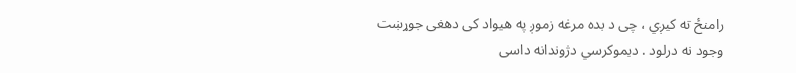رامنځ ته کيږي ، چی د بده مرغه زموږ په هيواد کی دهغی جوړښت وجود نه درلود . ديموکرسي دژوندانه داسی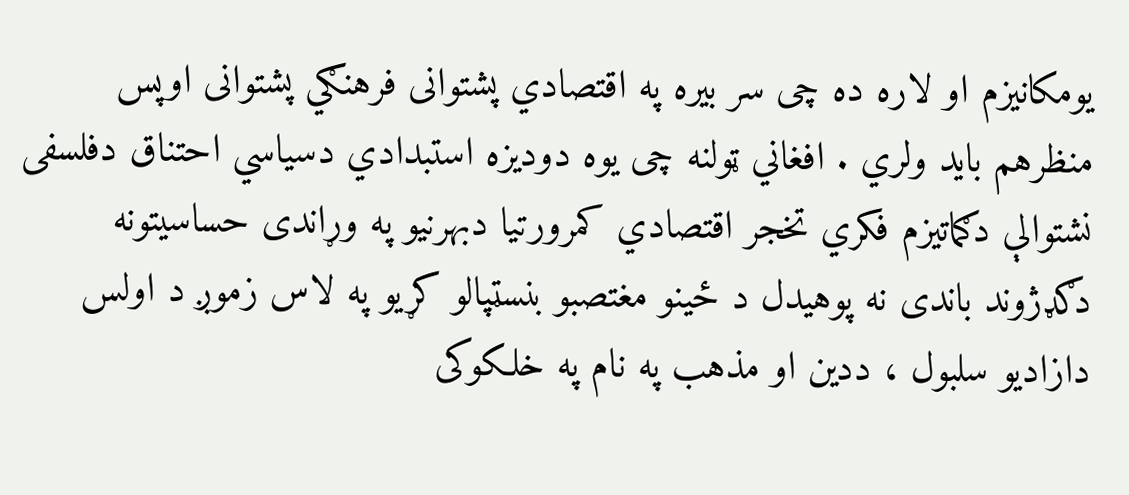يومکانيزم او لاره ده چی سر بيره په اقتصادي پشتوانی فرهنګي پشتوانی اوپس منظرهم بايد ولري . افغاني ټولنه چی يوه دوديزه استبدادي دسياسي احتناق دفلسفی نشتوالې دګماتيزم فکري تخجر اقتصادي کمرورتيا دبهرنيو په وړاندی حساسيتونه دګډژوند باندی نه پوهيدل د ځينو مغتصبو بنسټپالو کړيو په لاس زموږ د اولس دازاديو سلبول ، ددين او مذهب په نام په خلکوکی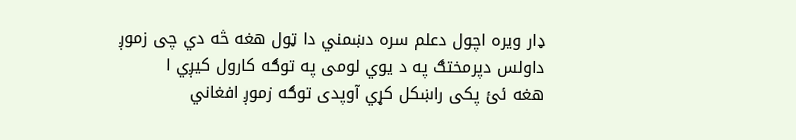ډار ويره اچول دعلم سره دښمني دا ټول هغه څه دي چی زموږ داولس دپرمختګ په د يوي لومی په توګه کارول کيږي ا
هغه ئئ پکی راښکل کړي آوپدی توګه زموږ افغاني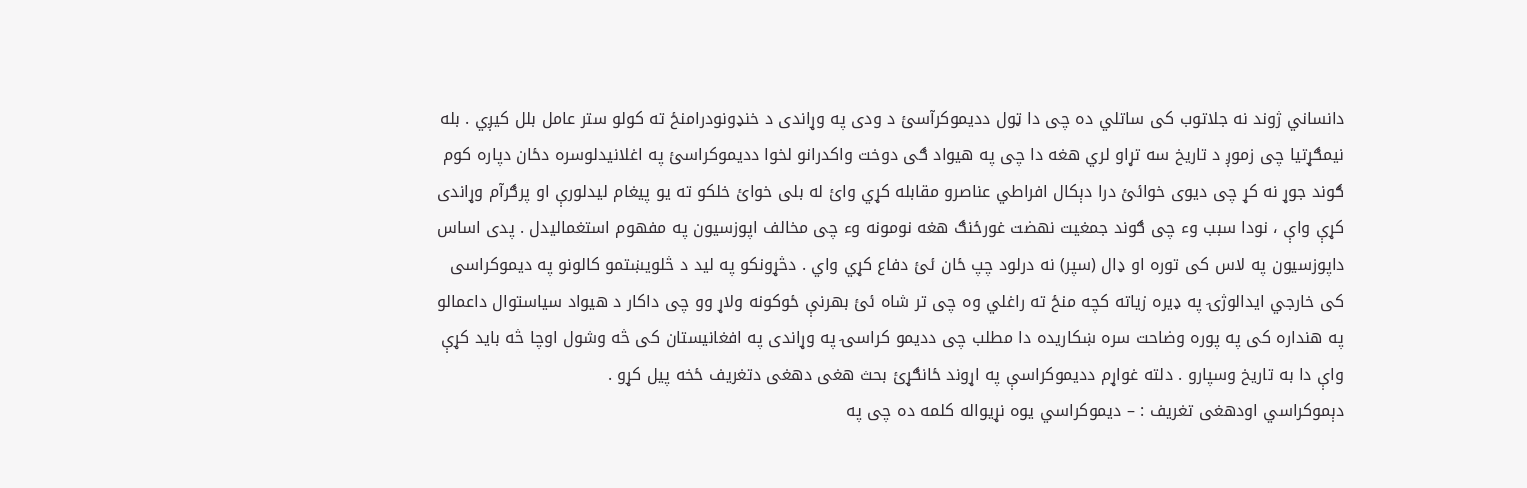دانساني ژوند نه جلاتوب کی ساتلي ده چی دا ټول دديموکرآسئ د ودی په وړاندی د خنډونودرامنځ ته کولو ستر عامل بلل کيږي . بله نيمګړتيا چی زموږ د تاريخ سه تړاو لري هغه دا چی په هيواد ګی دوخت واکدرانو لخوا دديموکراسئ په اغلانيدلوسره دځان دپاره کوم ګوند جوړ نه کړ چی ديوی خوائئ درا دېکال افراطي عناصرو مقابله کړي وائ له بلی خوائ خلکو ته يو پيغام ليدلورې او پرګرآم وړاندی کړې واې ، نودا سبب وء چی ګوند جمغيت نهضت غورځنګ هغه نومونه وء چی مخالف اپوزسيون په مفهوم استغماليدل . پدی اساس داپوزسيون په لاس کی توره او ډال (سپر) نه درلود چپ ځان ئئ دفاع کړي واي . دڅړونکو په ليد د څلويښتمو کالونو په ديموکراسی کی خارجي ايدالوژۍ په ډيره زياته کچه منځ ته راغلي وه چی تر شاه ئئ بهرنې ځوکونه ولاړ وو چی داکار د هيواد سياستوال داعمالو په هنداره کی په پوره وضاحت سره ښکاريده دا مطلب چی دديمو کراسۍ په وړاندی په افغانيستان کی څه وشول اوچا څه بايد کړې واې دا به تاريخ وسپارو . دلته غواړم دديموکراسې په اړوند ځانګړئ بحث هغی دهغی دتغريف ځخه پيل کړو .
دېموکراسي اودهغی تغريف : – ديموکراسي يوه نړيواله کلمه ده چی په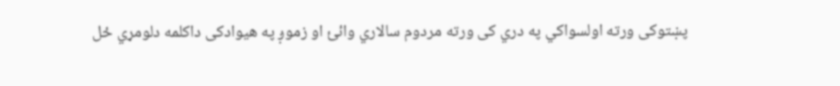پښتوکی ورته اولسواکي په دري کی ورته مردوم سالاري وائئ او زموږ په هيوادکی داکلمه دلومړي ځل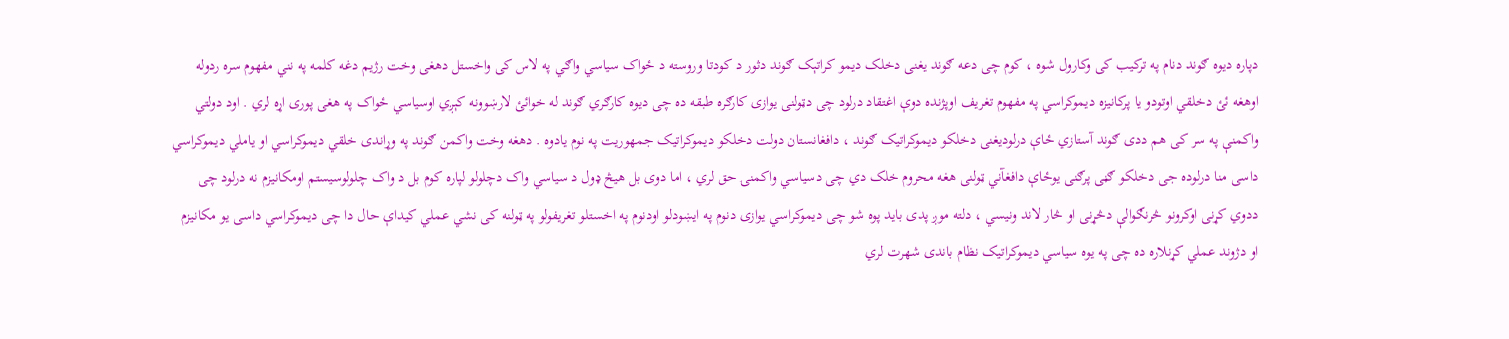دپاره ديوه ګوند دنام په ترکيب کی وکارول شوه ، کوم چی دعه ګوند يغنی دخلک ديمو کراتېک ګوند دثور د کودتا وروسته د ځواک سياسي واګي په لاس کی واخستل دهغی وخت رژيم دغه کلمه په نني مفهوم سره ردوله اوهغه ئئ دخلقي اوتودو يا پرکانيزه ديموکراسي په مفهوم تغريف اوپژنده دوې اغتقاد درلود چی دټولنی يوازی کارګره طبقه ده چی ديوه کارګري ګوند له خوائئ لارښوونه کېږي اوسياسي ځواک په هغی پوری اړه لري . اود دولتي واکمنې په سر کی هم ددی ګوند آستازي ځاې درلوديغنی دخلکو ديموکراتيک ګوند ، دافغانستان دولت دخلکو ديموکراتيک جمهوريت په نوم يادوه . دهغه وخت واکمن ګوند په وړاندی خلقي ديموکراسي او ياملي ديموکراسي داسی منا درلوده جی دخلکو ګڼی پرګنی يوځاې دافغآني ټولنی هغه محروم خلک دي چی دسياسي واکمنۍ حق لري ، اما دوی بل هيڅ ډول د سياسي واک دچلولو لپاره کوم بل د واک چلولوسيستم اومکانيزم نه درلود چی ددوي کړنی اوکرونو څرنګوالې دڅړنی او څار لاند ونيسي ، دلته موږ پدی بايد پوه شو چی ديموکراسي يوازی دنوم په ايښودلو اودنوم په اخستلو تغريفولو په ټولنه کی نشي عملي کيداې حال دا چی ديموکراسي داسی يو مکانيزم او دژوند عملي کړنلاره ده چی په يوه سياسي ديموکراتيک نظام باندی شهرت لري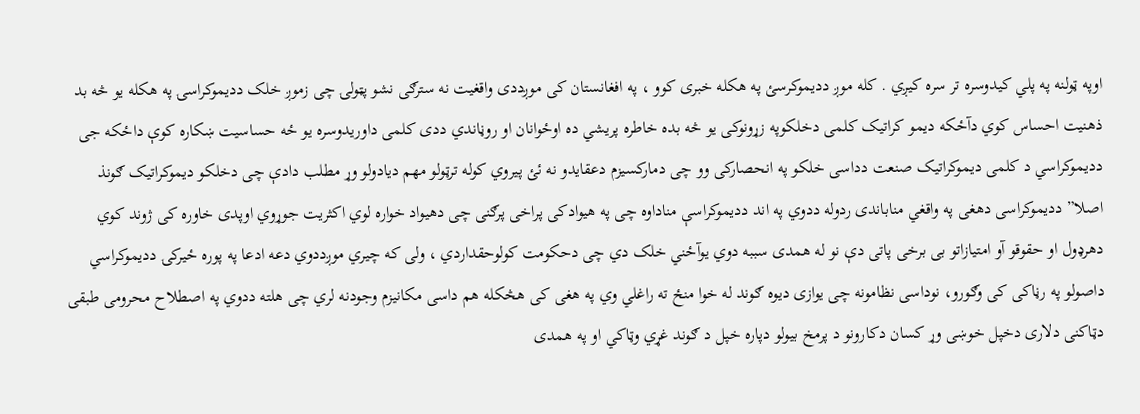اوپه ټولنه په پلي کيدوسره تر سره کيږي . کله موږ دديموکرسئ په هکله خبری کوو ، په افغانستان کی موږددی واقغيت نه سترګی نشو پټولۍ چی زموږ خلک دديموکراسۍ په هکله يو څه بد ذهنيت احساس کوي دآځکه ديمو کراتيک کلمی دخلکوپه زړونوکی یو څه بده خاطره پريشي ده اوځوانان او روڼاندي ددی کلمی داوريدوسره يو ځه حساسيت ښکاره کوې داځکه جی دديموکراسي د کلمی ديموکراتيک صنعت دداسی خلکو په انحصارکی وو چی دمارکسيزم دعقايدو نه ئئ پيروي کوله ترټولو مهم ديادولو وړ مطلب دادې چی دخلکو ديموکراتيک ګونذ اصلا” دديموکراسی دهغی په واقغي مناباندی ردوله ددوي په اند دديموکراسې مناداوه چی په هيوادکی پراخی پرګنی چی دهيواد خواره لوي اکثريت جوړوي اوپدی خاوره کی ژوند کوي دهرډول او حقوقو آو امتيازاتو بی برخی پاتی دې نو له همدی سببه دوي يوآځني خلک دي چی دحکومت کولوحقداردي ، ولی که چيري موږددوي دعه ادعا په پوره ځيرکۍ دديموکراسي داصولو په رڼاکی کی وګورو، نوداسی نظامونه چی يوازی ديوه ګوند له خوا منځ ته راغلي وي په هغی کی هڅکله هم داسی مکانيزم وجودنه لري چی هلته ددوي په اصطلاح محرومی طبقی دټاکنی دلاری دخپل خوښی وړ کسان دکارونو د پرمخ بيولو دپاره خپل د ګوند غړي وټاکي او په همدی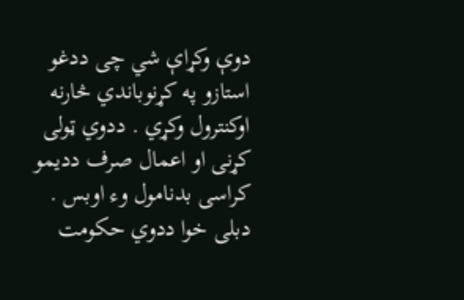دوې وکړاې شي چی ددغو استازو په کړنوباندي څارنه اوکنترول وکړي . ددوي ټولی کړنی او اعمال صرف دديمو کراسی بدنامول وء اوبس . دبلی خوا ددوي حکومت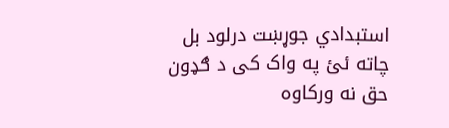استبدادي جوړښت درلود بل چاته ئئ په واک کی د ګډون حق نه ورکاوه